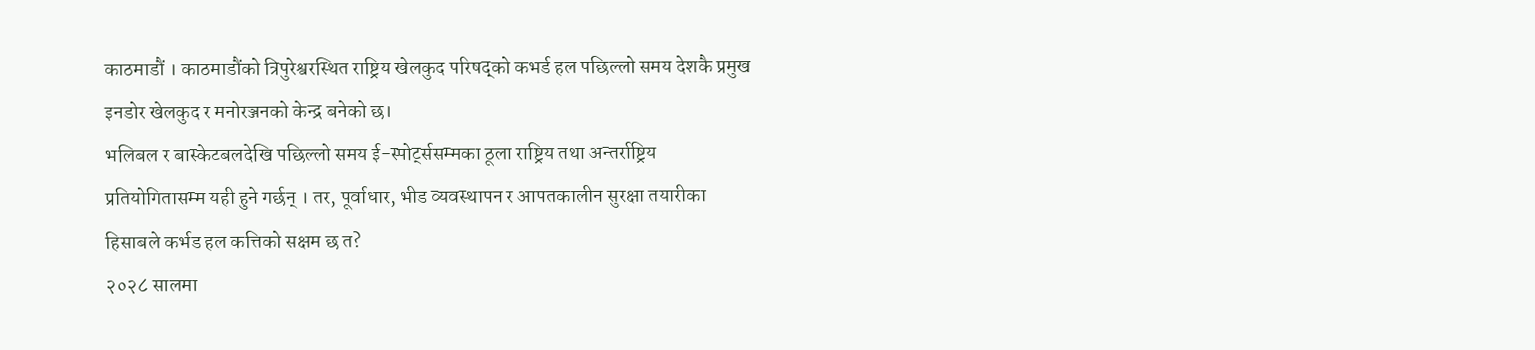काठमाडौं । काठमाडौंको त्रिपुरेश्वरस्थित राष्ट्रिय खेलकुद परिषद्को कभर्ड हल पछिल्लो समय देशकै प्रमुख इनडोर खेलकुद र मनोरञ्जनको केन्द्र बनेको छ।
भलिबल र बास्केटबलदेखि पछिल्लो समय ई-स्पोर्ट्ससम्मका ठूला राष्ट्रिय तथा अन्तर्राष्ट्रिय प्रतियोगितासम्म यही हुने गर्छन् । तर, पूर्वाधार, भीड व्यवस्थापन र आपतकालीन सुरक्षा तयारीका हिसाबले कर्भड हल कत्तिको सक्षम छ त?
२०२८ सालमा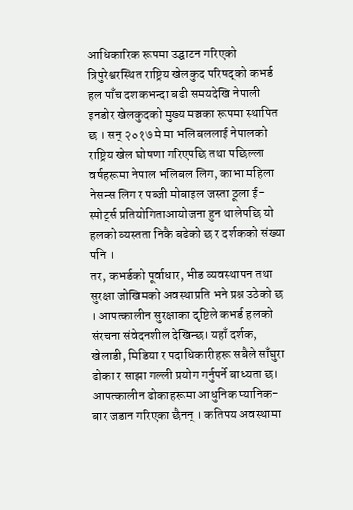आधिकारिक रूपमा उद्घाटन गरिएको त्रिपुरेश्वरस्थित राष्ट्रिय खेलकुद परिषद्को कभर्ड हल पाँच दशकभन्दा बढी समयदेखि नेपाली इनडोर खेलकुदको मुख्य मञ्चका रूपमा स्थापित छ । सन् २०१७ मे मा भलिबललाई नेपालको राष्ट्रिय खेल घोषणा गरिएपछि तथा पछिल्ला वर्षहरूमा नेपाल भलिबल लिग, काभा महिला नेसन्स लिग र पब्जी मोबाइल जस्ता ठूला ई-स्पोर्ट्स प्रतियोगिताआयोजना हुन थालेपछि यो हलको व्यस्तता निकै बढेको छ र दर्शकको संख्या पनि ।
तर, कभर्डको पूर्वाधार, भीड व्यवस्थापन तथा सुरक्षा जोखिमको अवस्थाप्रति भने प्रश्न उठेको छ । आपत्कालीन सुरक्षाका दृष्टिले कभर्ड हलको संरचना संवेदनशील देखिन्छ। यहाँ दर्शक, खेलाडी, मिडिया र पदाधिकारीहरू सबैले साँघुरा ढोका र साझा गल्ली प्रयोग गर्नुपर्ने बाध्यता छ।
आपत्कालीन ढोकाहरूमा आधुनिक प्यानिक-बार जडान गरिएका छैनन् । कतिपय अवस्थामा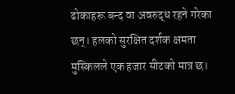ढोकाहरू बन्द वा अवरुद्ध रहने गरेका छन्। हलको सुरक्षित दर्शक क्षमता मुस्किलले एक हजार सीटको मात्र छ।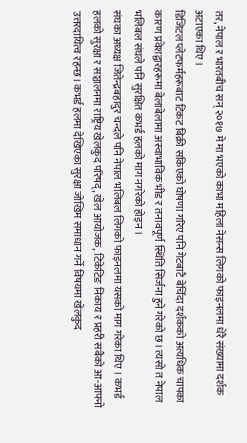तर, नेपाल र भारतबीच सन् २०१७ मे मा भएको काभा महिला नेसन्स लिगको फाइनलमा धेरै संख्यामा दर्शक अटाएका थिए ।
डिजिटल प्लेटफर्महरूबाट टिकट बिक्री सकिएको घोषणा गरिए पनि गेटबाटै बेचिँदा दर्शकको अत्यधिक चापका कारण प्रवेशद्वारहरूमा बेलाबेलामा अस्वाभाविक भीड र तनावपूर्ण स्थिति सिर्जना हुने गरेको छ। त्यसो त नेपाल भलिबल संघले पनि सुरक्षित कभर्ड हलको माग नगरेको होइन ।
संघका अध्यक्ष जितेन्द्रबहादुर चन्दले पनि नेपाल भलिबल लिगको फाइनलमा यसको माग गरेका थिए । कभर्ड हलको सुरक्षा र सञ्चालनमा राष्ट्रिय खेलकुद परिषद्, खेल आयोजक, टिकेटिङ निकाय र प्रहरी सबैको आ-आफ्नो उत्तरदायित्व रहन्छ। कभर्ड हलमा देखिएका सुरक्षा जोखिम समाधान गर्ने विषयमा खेलकुद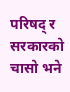परिषद् र सरकारको चासो भने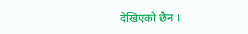देखिएको छैन ।